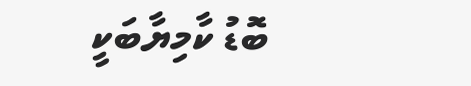ބޮޑު ކާމިޔާބަކީ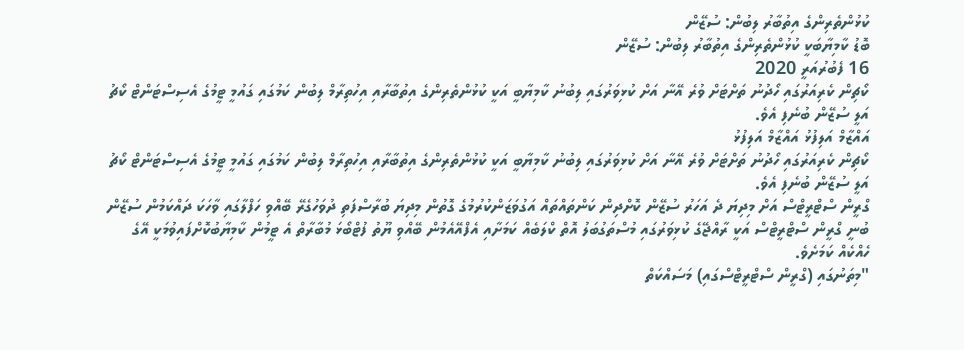ކުޅުންތެރިންގެ އިތުބާރު ލިބުން: ސުޒޭން
ބޮޑު ކާމިޔާބަކީ ކުޅުންތެރިންގެ އިތުބާރު ލިބުން: ސުޒޭން
16 ފެބުރުއަރީ 2020
ކޯޗިން ކެރިއަރުގައި ހޯދުނު ތަށްޓަށް ވުރެ އޭނާ އަށް ކުޅިވަރުގައި ލިބުނު ކާމިޔާބީ އަކީ ކުޅުންތެރިންގެ އިތުބާރާއި އިހުތިރާމް ލިބުން ކަމުގައި ގައުމީ ޓީމުގެ އެސިސްޓަންޓް ކޯޗު އަލީ ސުޒޭން ބުނެފި އެވެ.
އައްޒާމް އަލިފުޅު އައްޒާމް އަލިފުޅު
ކޯޗިން ކެރިއަރުގައި ހޯދުނު ތަށްޓަށް ވުރެ އޭނާ އަށް ކުޅިވަރުގައި ލިބުނު ކާމިޔާބީ އަކީ ކުޅުންތެރިންގެ އިތުބާރާއި އިހުތިރާމް ލިބުން ކަމުގައި ގައުމީ ޓީމުގެ އެސިސްޓަންޓް ކޯޗު އަލީ ސުޒޭން ބުނެފި އެވެ.
ގްރީން ސްޓްރީޓްސް އަށް މިދިޔަ ދެ އަހަރު ސުޒޭން ކޮށްދިން ކަންތައްތައް އަގުވަޒަންކުރުމުގެ ގޮތުން މިދިޔަ ބުރާސްފަތި ދުވަހުގެރޭ ބޭއްވި ހަފްލާގައި ވާހަކަ ދައްކަމުން ސުޒޭން ބުނީ ގްރީން ސްޓްރީޓްސް އަކީ ރާއްޖޭގެ ކުޅިވަރުގައި މުސްތަގުބަލު އޮތް ކްލަބެއް ކަމަށާއި އެފްއޭއެމުން ބޭއްވި ޔޫތު ފުޓްބޯޅަ މުބާރާތް އެ ޓީމުން ކާމިޔާބުކޮށްފައިވުމަކީ އޭގެ ހެއްކެއް ކަމަށެވެ.
"މިތަނުގައި (ގްރީން ސްޓްރީޓްސްގައި) މަސައްކަތް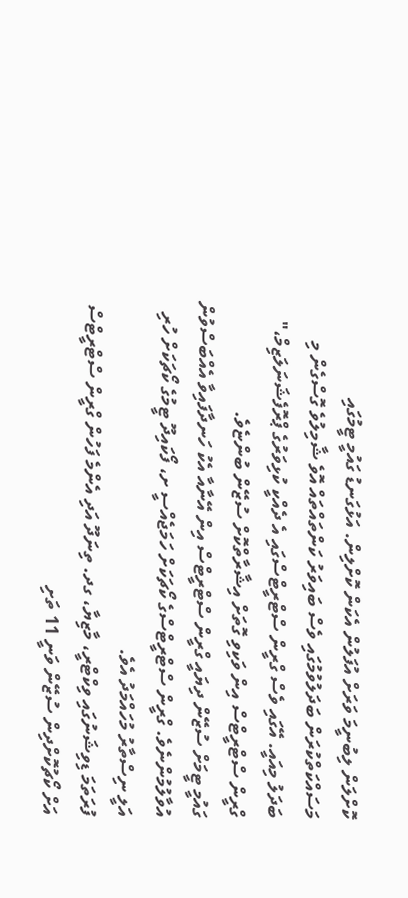ކޮށްލަން ލިބުނީމަ ވަރަށް އުފަލުން އެކަން ކޮށްލިން. އަޅުގަނޑު ގައުމީ ޓީމުގައި މަސައްކަތްކުރަން ބަދަލުވުމުގައި ވެސް ބައިވަރު ކަންތައްތައް އޮވެ ޝާމިލުވެ ގޮސްގެން މި ބަދަލު މިއައީ. އޭގައި ވެސް ގްރީން ސްޓްރީޓްސްގައި އެ ދެއްކީ ކުޅިވަރުގެ ޕްރޮފެޝަނަލަޒިމް،" ގްރީން ސްޓްރީޓްސް އިން ވަކިވި ގޮތަށް އިޝާރާތްކޮށް ސުޒޭން ބުންޏެވެ.
ގައުމީ ޓީމަށް ސުޒޭން ދިޔައީ ގްރީން ސްޓްރީޓްސް އިން އޭނާއާ އެކު ހަނދާފައިވާ އެއްބަސްވުން އުވާލުމުންނެވެ. ގްރީން ސްޓްރީޓްސްގެ ކޯޗަކަށް ހަމަޖެއްސީ ށ، ފޯކައިދޫ ޓީމުގެ ކޯޗަކަށް ހުރި އަލީ ނިސްތާރު މުހައްމަދު އެވެ.
ފުރަތަމަ ޑިވިޝަނުގައި ވިކްޓްރީ، މާޒިޔާ، ގދ. ތިނަދޫ އަދި އެންމެ ފަހުން ގްރީން ސްޓްރީޓްސް އަށް ކޯޗުކޮށްދިން ސުޒޭން ވަނީ 11 ތަށި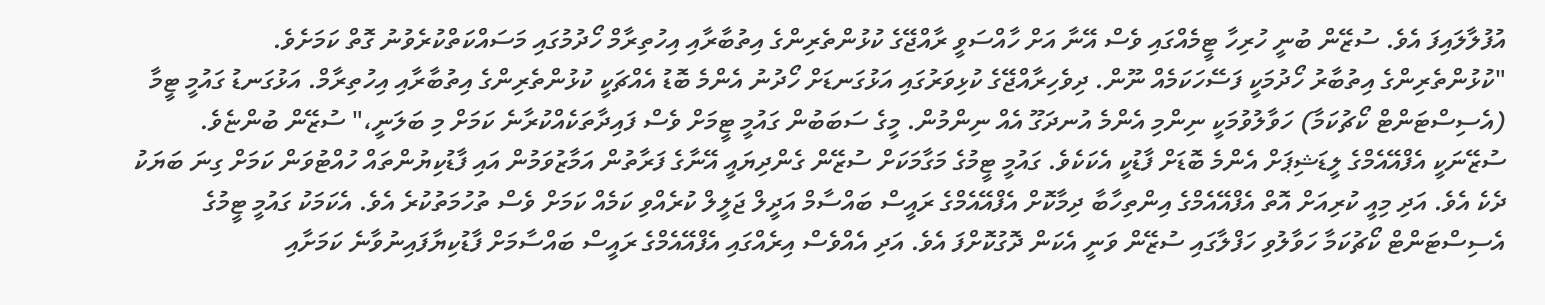އުފުލާލައިފަ އެވެ. ސުޒޭން ބުނީ ހުރިހާ ޓީމެއްގައި ވެސް އޭނާ އަށް ހާއްސަވީ ރާއްޖޭގެ ކުޅުންތެރިންގެ އިތުބާރާއި އިހުތިރާމް ހޯދުމުގައި މަސައްކަތްކުރެވުނު ގޮތް ކަމަށެވެ.
"ކުޅުންތެރިންގެ އިތުބާރު ހޯދުމަކީ ފަސޭހަކަމެއް ނޫން. ދިވެހިރާއްޖޭގެ ކުޅިވަރުގައި އަޅުގަނޑަށް ހޯދުނު އެންމެ ބޮޑު އެއްޗަކީ ކުޅުންތެރިންގެ އިތުބާރާއި އިހުތިރާމް. އަޅުގަނޑު ގައުމީ ޓީމާ (އެސިސްޓަންޓް ކޯޗުކަމާ) ހަވާލުވުމަކީ ނިންމި އެންމެ އުނދަގޫ އެއް ނިންމުން. މީގެ ސަބަބުން ގައުމީ ޓީމަށް ވެސް ފައިދާތަކެއްކުރާނެ ކަމަށް މި ބަލަނީ،" ސުޒޭން ބުންޏެވެ.
ސުޒޭނަކީ އެފްއޭއެމްގެ ލީޑަޝިޕަށް އެންމެ ބޮޑަށް ފާޑުކީ އެކަކެވެ. ގައުމީ ޓީމުގެ މަގާމަކަށް ސުޒޭން ގެންދިޔައީ އޭނާގެ ފަރާތުން އަމާޒުވަމުން އައި ފާޑުކިޔުންތައް ހުއްޓުވަން ކަމަށް ގިނަ ބަޔަކު ދެކެ އެވެ. އަދި މިއީ ކުރިއަށް އޮތް އެފްއޭއެމްގެ އިންތިހާބާ ދިމާކޮށް އެފްއޭއެމްގެ ރައީސް ބައްސާމް އަދީލް ޖަލީލް ކުރެއްވި ކަމެއް ކަމަށް ވެސް ތުހުމަތުކުރެ އެވެ. އެކަމަކު ގައުމީ ޓީމުގެ އެސިސްޓަންޓް ކޯޗުކަމާ ހަވާލުވި ހަފްލާގައި ސުޒޭން ވަނީ އެކަން ދޮގުކޮށްފަ އެވެ. އަދި އެއްވެސް އިރެއްގައި އެފްއޭއެމްގެ ރައީސް ބައްސާމަށް ފާޑުކިޔާފައިނުވާނެ ކަމަށާއި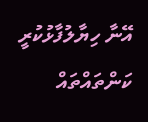އޭނާ ހިޔާލުފާޅުކުރީ ކަންތައްތައް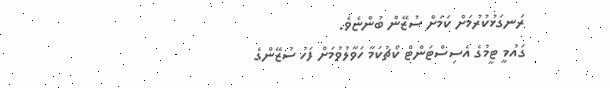ރަނގަޅުކުރުމަށް ކަމަށް ސުޒޭން ބުންޏެވެ.
ގައުމީ ޓީމުގެ އެސިސްޓަންޓް ކޯޗުކަމާ ހަވާލުވުމަށް ފަހު ސުޒޭންގެ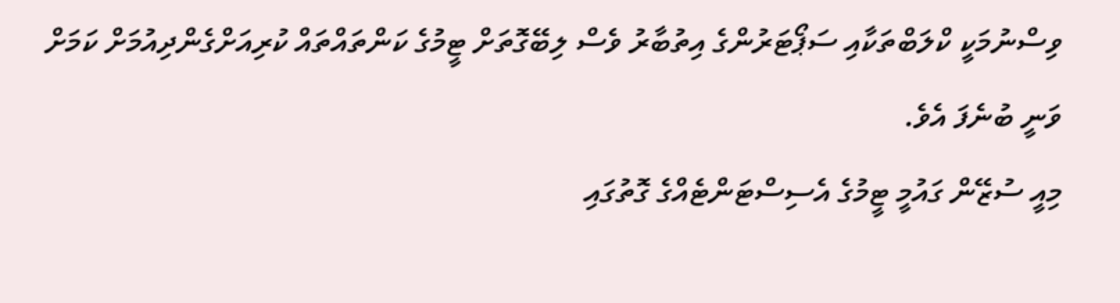ވިސްނުމަކީ ކްލަބްތަކާއި ސަޕޯޓަރުންގެ އިތުބާރު ވެސް ލިބޭގޮތަށް ޓީމުގެ ކަންތައްތައް ކުރިއަށްގެންދިއުމަށް ކަމަށް ވަނީ ބުނެފަ އެވެ.
މިއީ ސުޒޭން ގައުމީ ޓީމުގެ އެސިސްޓަންޓެއްގެ ގޮތުގައި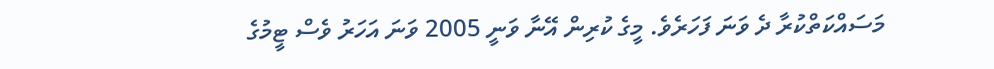މަސައްކަތްކުރާ ދެ ވަނަ ފަހަރެވެ. މީގެ ކުރިން އޭނާ ވަނީ 2005 ވަނަ އަހަރު ވެސް ޓީމުގެ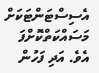އެސިސްޓަންޓަކަށް މަސައްކަތްކޮށްފަ އެވެ. އަދި ފަހުން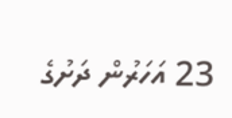23 އަހަރުން ދަށުގެ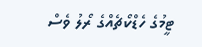ޓީމުގެ ހެޑްކޯޗެއްގެ ރޯލު ވެސް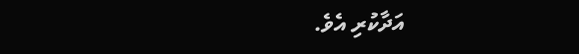އަދާކުރި އެވެ.